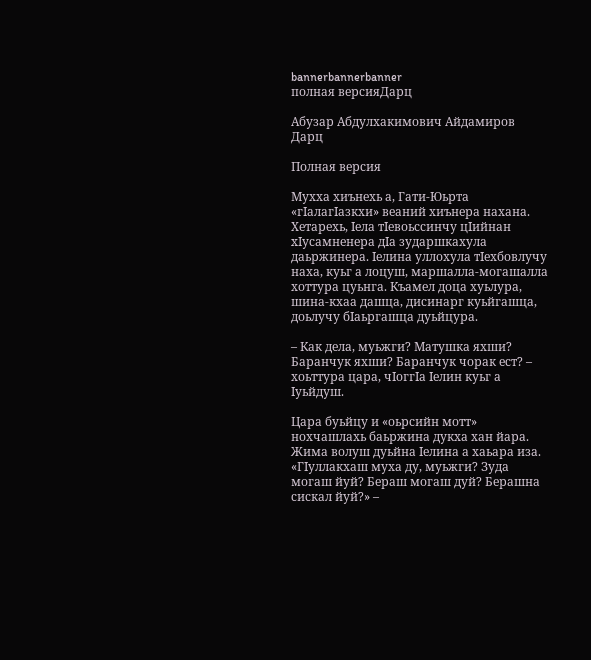bannerbannerbanner
полная версияДарц

Абузар Абдулхакимович Айдамиров
Дарц

Полная версия

Мухха хиънехь а, Гати-Юьрта «гIалагIазкхи» веаний хиънера нахана. Хетарехь, Iела тIевоьссинчу цIийнан xIусамненера дIа зударшкахула даьржинера. Iелина уллохула тIехбовлучу наха, куьг а лоцуш, маршалла-могашалла хоттура цуьнга. Къамел доца хуьлура, шина-кхаа дашца, дисинарг куьйгашца, доьлучу бIаьргашца дуьйцура.

– Как дела, муьжги? Матушка яхши? Баранчук яхши? Баранчук чорак ест? – хоьттура цара, чIоггIа Iелин куьг а Iуьйдуш.

Цара буьйцу и «оьрсийн мотт» нохчашлахь баьржина дукха хан йара. Жима волуш дуьйна Iелина а хаьара иза. «ГIуллакхаш муха ду, муьжги? Зуда могаш йуй? Бераш могаш дуй? Берашна сискал йуй?» –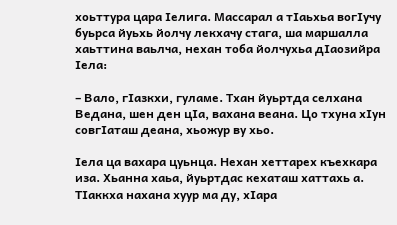хоьттура цара Iелига. Массарал а тIаьхьа вогIучу буьрса йуьхь йолчу лекхачу стага, ша маршалла хаьттина ваьлча, нехан тоба йолчухьа дIаозийра Iела:

– Вало, гIазкхи, гуламе. Тхан йуьртда селхана Ведана, шен ден цIа, вахана веана. Цо тхуна хIун совгIаташ деана, хьожур ву хьо.

Iела ца вахара цуьнца. Нехан хеттарех къехкара иза. Хьанна хаьа, йуьртдас кехаташ хаттахь а. ТIаккха нахана хуур ма ду, хIара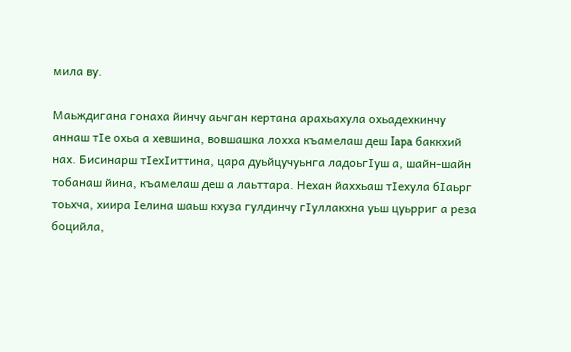мила ву.

Маьждигана гонаха йинчу аьчган кертана арахьахула охьадехкинчу аннаш тIе охьа а хевшина, вовшашка лохха къамелаш деш Iapa баккхий нах. Бисинарш тIехIиттина, цара дуьйцучуьнга ладоьгIуш а, шайн-шайн тобанаш йина, къамелаш деш а лаьттара. Нехан йаххьаш тIехула бIаьрг тоьхча, хиира Iелина шаьш кхуза гулдинчу гIуллакхна уьш цуьрриг а реза боцийла,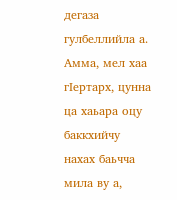дегаза гулбеллийла а. Амма, мел хаа гIертарх, цунна ца хаьара оцу баккхийчу нахах баьчча мила ву а,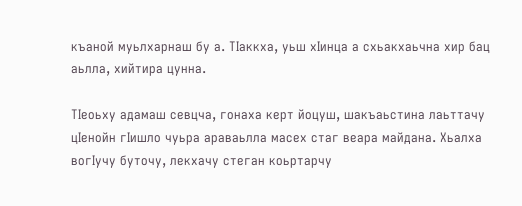къаной муьлхарнаш бу а. ТIаккха, уьш хIинца а схьакхаьчна хир бац аьлла, хийтира цунна.

ТIеоьху адамаш севцча, гонаха керт йоцуш, шакъаьстина лаьттачу цIенойн гIишло чуьра араваьлла масех стаг веара майдана. Хьалха вогIучу буточу, лекхачу стеган коьртарчу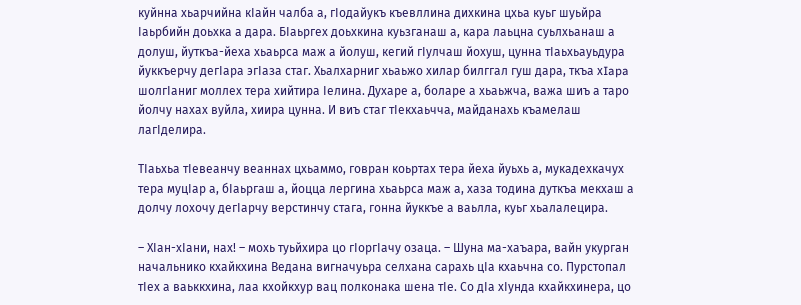куйнна хьарчийна кIайн чалба а, гIодайукъ къевллина дихкина цхьа куьг шуьйра Iаьрбийн доьхка а дара. БIаьргех доьхкина куьзганаш а, кара лаьцна суьлхьанаш а долуш, йуткъа-йеха хьаьрса маж а йолуш, кегий гIулчаш йохуш, цунна тIаьхьауьдура йуккъерчу дегIара эгIаза стаг. Хьалхарниг хьаьжо хилар билггал гуш дара, ткъа хIapa шолгIаниг моллех тера хийтира Iелина. Духаре а, боларе а хьаьжча, важа шиъ а таро йолчу нахах вуйла, хиира цунна. И виъ стаг тIекхаьчча, майданахь къамелаш лагIделира.

ТIаьхьа тIевеанчу веаннах цхьаммо, говран коьртах тера йеха йуьхь а, мукадехкачух тера муцIар а, бIаьргаш а, йоцца лергина хьаьрса маж а, хаза тодина дуткъа мекхаш а долчу лохочу дегIарчу верстинчу стага, гонна йуккъе а ваьлла, куьг хьалалецира.

– ХIан-хIани, нах! – мохь туьйхира цо гIоргIачу озаца. – Шуна ма-хаъара, вайн укурган начальнико кхайкхина Ведана вигначуьра селхана сарахь цIа кхаьчна со. Пурстопал тIех а ваьккхина, лаа кхойкхур вац полконака шена тIе. Со дIа хIунда кхайкхинера, цо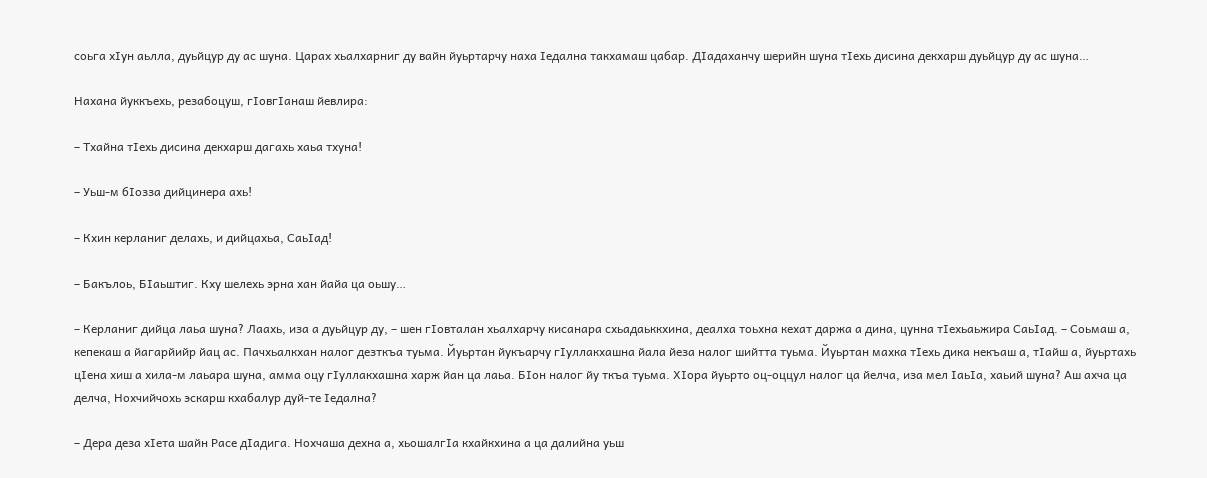соьга хIун аьлла, дуьйцур ду ас шуна. Царах хьалхарниг ду вайн йуьртарчу наха Iедална такхамаш цабар. ДIадаханчу шерийн шуна тIехь дисина декхарш дуьйцур ду ас шуна…

Нахана йуккъехь, резабоцуш, гIовгIанаш йевлира:

– Тхайна тIехь дисина декхарш дагахь хаьа тхуна!

– Уьш-м бIозза дийцинера ахь!

– Кхин керланиг делахь, и дийцахьа, СаьIад!

– Бакълоь, БIаьштиг. Кху шелехь эрна хан йайа ца оьшу…

– Керланиг дийца лаьа шуна? Лаахь, иза а дуьйцур ду, – шен гIовталан хьалхарчу кисанара схьадаьккхина, деалха тоьхна кехат даржа а дина, цунна тIехьаьжира СаьIад. – Соьмаш а, кепекаш а йагарйийр йац ас. Пачхьалкхан налог дезткъа туьма. Йуьртан йукъарчу гIуллакхашна йала йеза налог шийтта туьма. Йуьртан махка тIехь дика некъаш а, тIайш а, йуьртахь цIена хиш а хила-м лаьара шуна, амма оцу гIуллакхашна харж йан ца лаьа. БIон налог йу ткъа туьма. ХIора йуьрто оц-оццул налог ца йелча, иза мел IаьIа, хаьий шуна? Аш ахча ца делча, Нохчийчохь эскарш кхабалур дуй-те Iедална?

– Дера деза хIета шайн Расе дIадига. Нохчаша дехна а, хьошалгIа кхайкхина а ца далийна уьш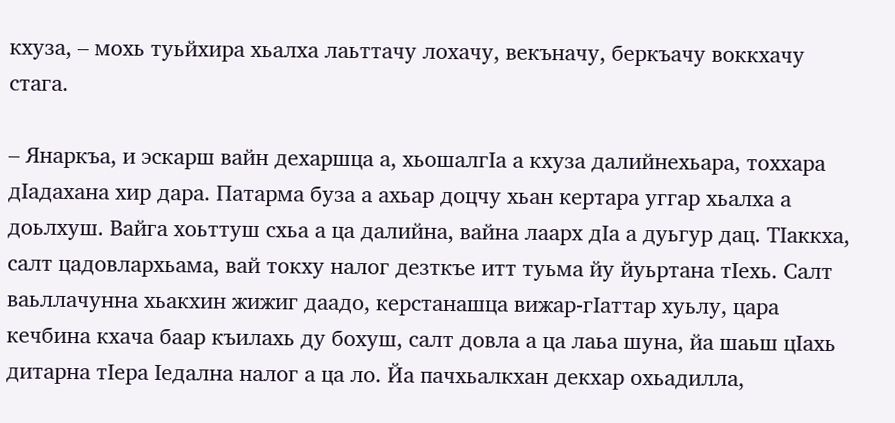кхуза, – мохь туьйхира хьалха лаьттачу лохачу, векъначу, беркъачу воккхачу стага.

– Янаркъа, и эскарш вайн дехаршца а, хьошалгIа а кхуза далийнехьара, тоххара дIадахана хир дара. Патарма буза а ахьар доцчу хьан кертара уггар хьалха а доьлхуш. Вайга хоьттуш схьа а ца далийна, вайна лаарх дIа а дуьгур дац. ТIаккха, салт цадовлархьама, вай токху налог дезткъе итт туьма йу йуьртана тIехь. Салт ваьллачунна хьакхин жижиг даадо, керстанашца вижар-гIаттар хуьлу, цара кечбина кхача баар къилахь ду бохуш, салт довла а ца лаьа шуна, йа шаьш цIахь дитарна тIера Iедална налог а ца ло. Йа пачхьалкхан декхар охьадилла,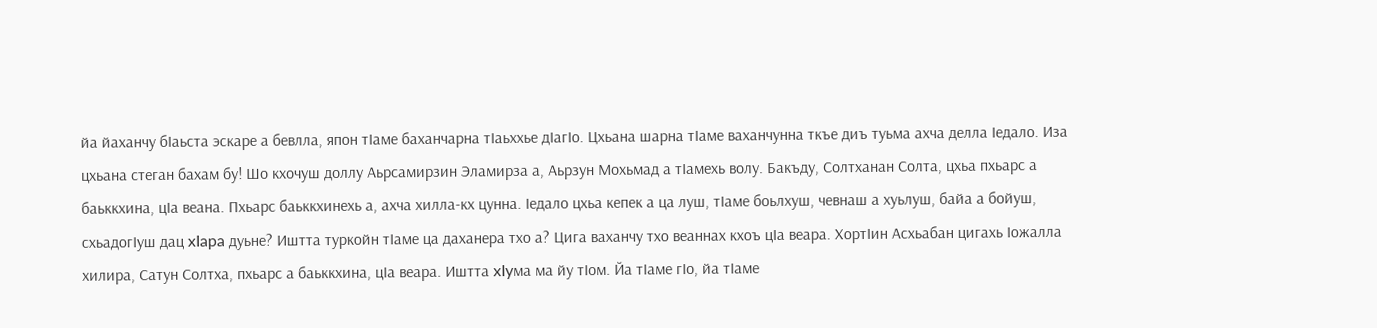йа йаханчу бIаьста эскаре а бевлла, япон тIаме баханчарна тIаьххье дIaгIo. Цхьана шарна тIаме ваханчунна ткъе диъ туьма ахча делла Iедало. Иза цхьана стеган бахам бу! Шо кхочуш доллу Аьрсамирзин Эламирза а, Аьрзун Мохьмад а тIамехь волу. Бакъду, Солтханан Солта, цхьа пхьарс а баьккхина, цIа веана. Пхьарс баьккхинехь а, ахча хилла-кх цунна. Iедало цхьа кепек а ца луш, тIаме боьлхуш, чевнаш а хуьлуш, байа а бойуш, схьадогIуш дац xIapa дуьне? Иштта туркойн тIаме ца даханера тхо а? Цига ваханчу тхо веаннах кхоъ цIа веара. ХортIин Асхьабан цигахь Iожалла хилира, Сатун Солтха, пхьарс а баьккхина, цIа веара. Иштта xIyмa ма йу тIом. Йа тIаме гIo, йа тIаме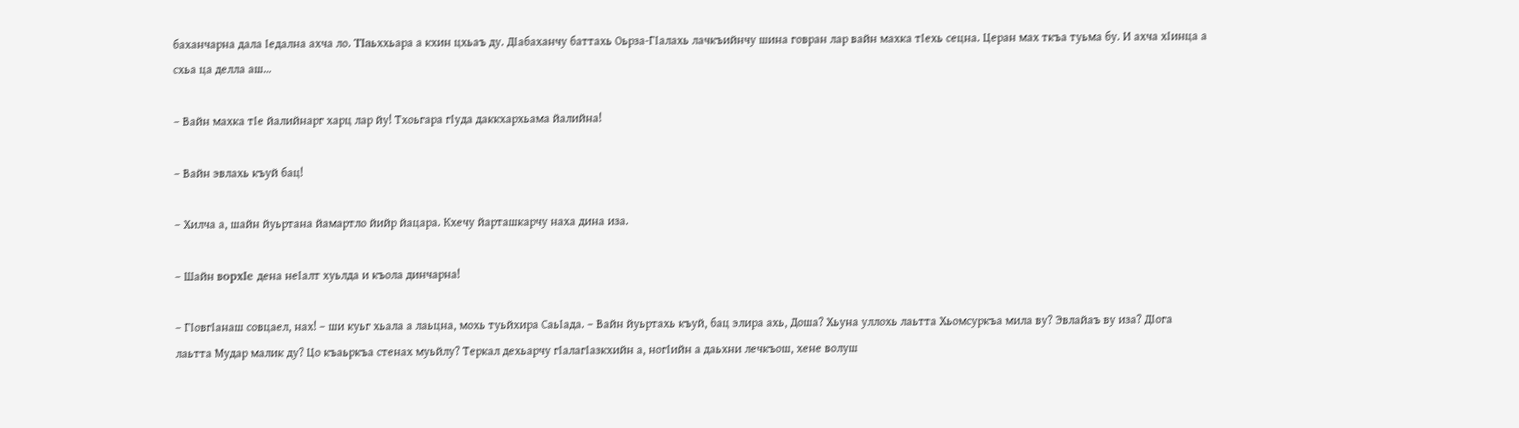баханчарна дала Iедална ахча ло. TIaьxхьара а кхин цхьаъ ду. ДIабаханчу баттахь Оьрза-ГIалахь лачкъийнчу шина говран лар вайн махка тIеxь сецна. Церан мах ткъа туьма бу. И ахча хIинца а схьа ца делла аш…

– Вайн махка тIе йалийнарг харц лар йу! Тхоьгара гIyда даккхархьама йалийна!

– Вайн эвлахь къуй бац!

– Хилча а, шайн йуьртана йамартло йийр йацара. Кхечу йарташкарчу наха дина иза.

– Шайн вopxIe дена неIалт хуьлда и къола динчарна!

– ГIовгIанаш совцаел, нах! – ши куьг хьала а лаьцна, мохь туьйхира СаьIада. – Вайн йуьртахь къуй, бац элира ахь, Доша? Хьуна уллохь лаьтта Хьомсуркъа мила ву? Эвлайаъ ву иза? ДIога лаьтта Мудар малик ду? Цо къаьркъа стенах муьйлу? Теркал дехьарчу гIалагIазкхийн а, ногIийн а даьхни лечкъош, хене волуш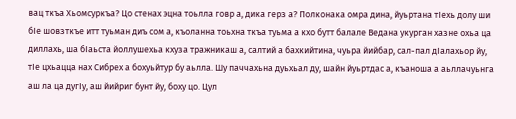вац ткъа Хьомсуркъа? Цо стенах эцна тоьлла говр а, дика герз а? Полконака омра дина, йуьртана тIехь долу ши бIе шовзткъе итт туьман диъ сом а, къоланна тоьхна ткъа туьма а кхо бутт балале Ведана укурган хазне охьа ца диллахь, ша бIаьста йоллушехьа кхуза тражникаш а, салтий а бахкийтина, чуьра йийбар, сал-пал дIалахьор йу, тIе цхьацца нах Сибрех а бохуьйтур бу аьлла. Шу паччахьна дуьхьал ду, шайн йуьртдас а, къаноша а аьллачуьнга аш ла ца дугIу, аш йийриг бунт йу, боху цо. Цул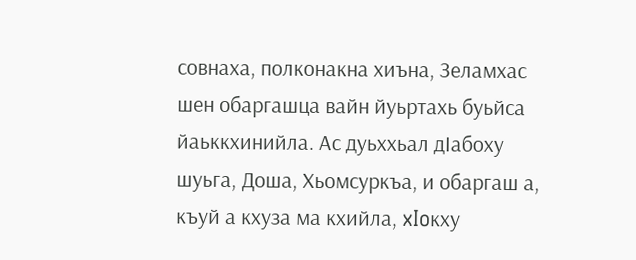совнаха, полконакна хиъна, Зеламхас шен обаргашца вайн йуьртахь буьйса йаьккхинийла. Ас дуьххьал дIабоху шуьга, Доша, Хьомсуркъа, и обаргаш а, къуй а кхуза ма кхийла, xIoкху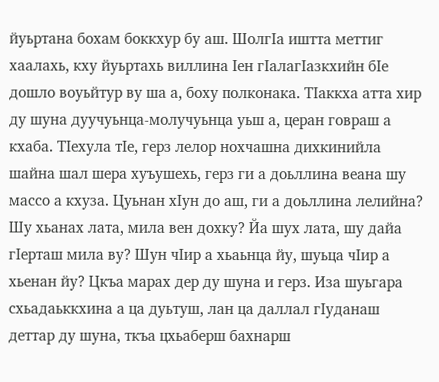йуьртана бохам боккхур бу аш. ШолгIа иштта меттиг хаалахь, кху йуьртахь виллина Iен гIалагIазкхийн бIе дошло воуьйтур ву ша а, боху полконака. ТIаккха атта хир ду шуна дуучуьнца-молучуьнца уьш а, церан говраш а кхаба. ТIехула тIе, герз лелор нохчашна дихкинийла шайна шал шера хуъушехь, герз ги а доьллина веана шу массо а кхуза. Цуьнан хIун до аш, ги а доьллина лелийна? Шу хьанах лата, мила вен дохку? Йа шух лата, шу дайа гIерташ мила ву? Шун чIир а хьаьнца йу, шуьца чIир а хьенан йу? Цкъа марах дер ду шуна и герз. Иза шуьгара схьадаьккхина а ца дуьтуш, лан ца даллал гIуданаш деттар ду шуна, ткъа цхьаберш бахнарш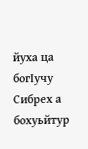йуха ца богIучу Сибрех а бохуьйтур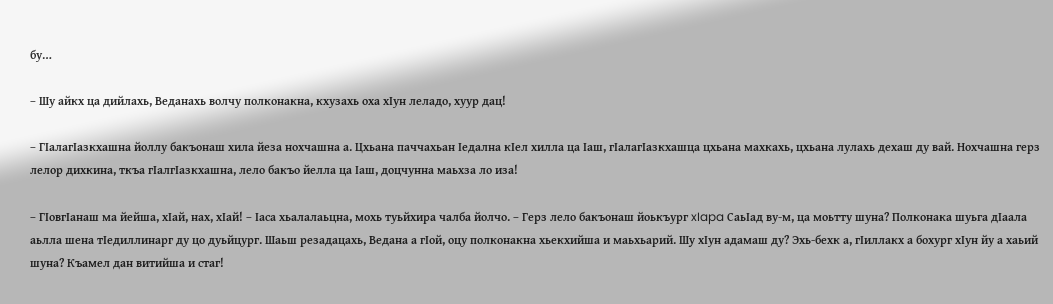бу…

– Шу айкх ца дийлахь, Веданахь волчу полконакна, кхузахь оха хIун леладо, хуур дац!

– ГIалагIазкхашна йоллу бакъонаш хила йеза нохчашна а. Цхьана паччахьан Iедална кIел хилла ца Iаш, гIалагIазкхашца цхьана махкахь, цхьана лулахь дехаш ду вай. Нохчашна герз лелор дихкина, ткъа гIалгIазкхашна, лело бакъо йелла ца Iаш, доцчунна маьхза ло иза!

– ГIовгIанаш ма йейша, хIай, нах, хIай! – Iаса хьалалаьцна, мохь туьйхира чалба йолчо. – Герз лело бакъонаш йоькъург xIapa СаьIад ву-м, ца моьтту шуна? Полконака шуьга дIаала аьлла шена тIедиллинарг ду цо дуьйцург. Шаьш резадацахь, Ведана а гIой, оцу полконакна хьекхийша и маьхьарий. Шy хIун адамаш ду? Эхь-бехк а, гIиллакх а бохург хIун йу а хаьий шуна? Къамел дан витийша и стаг!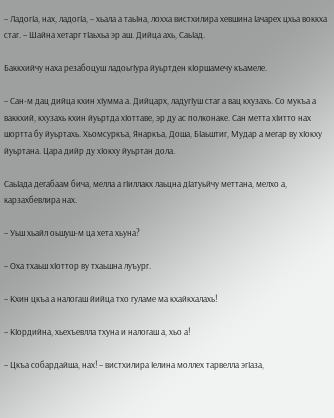– ЛадогIа, нах, ладогIа, – хьала а таьIна, лохха вистхилира хевшина Iачарех цхьа воккха стаг. – Шайна хетарг тIаьхьа эр аш. Дийца ахь, СаьIад.

Баккхийчу наха резабоцуш ладоьгIура йуьртден кIоршамечу къамеле.

– Сан-м дац дийца кхин хIумма а. Дийцарх, ладугIуш стаг а вац кхузахь. Со мукъа а ваккхий, кхузахь кхин йуьртда хIоттаве, эр ду ас полконаке. Сан метта хIитто нах шортта бу йуьртахь. Хьомсуркъа, Янаркъа, Доша, БIаьштиг, Мудар а мегар вy хIокху йуьртана. Цара дийр ду хIокху йуьртан дола.

СаьIада дегабаам бича, мелла а гIиллакх лаьцна дIатуьйчу меттана, мелхо а, карзахбевлира нах.

– Уьш хьайл оьшуш-м ца хета хьуна?

– Оха тхаьш хIоттор ву тхаьшна луъург.

– Кхин цкъа а налогаш йийца тхо гуламе ма кхайкхалахь!

– КIордийна, хьехъевлла тхуна и налогаш а, хьо а!

– Цкъа собардайша, нах! – вистхилира Iелина моллех тарвелла эгIаза,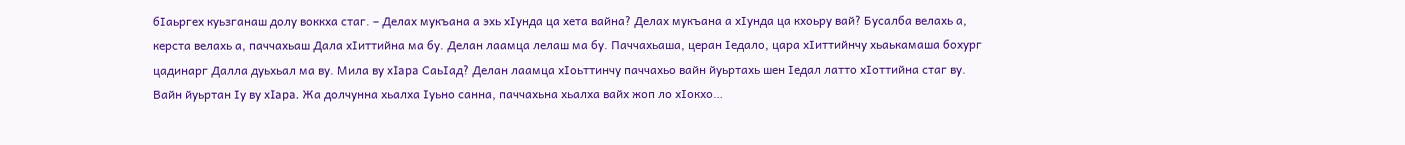бIаьргех куьзганаш долу воккха стаг. – Делах мукъана а эхь хIунда ца хета вайна? Делах мукъана а хIунда ца кхоьру вай? Бусалба велахь а, керста велахь а, паччахьаш Дала хIиттийна ма бу. Делан лаамца лелаш ма бу. Паччахьаша, церан Iедало, цара хIиттийнчу хьаькамаша бохург цадинарг Далла дуьхьал ма ву. Мила ву xIapa СаьIад? Делан лаамца хIоьттинчу паччахьо вайн йуьртахь шен Iедал латто xIоттийна стаг ву. Вайн йуьртан Iу ву xIapa. Жа долчунна хьалха Iуьно санна, паччахьна хьалха вайх жоп ло хIокхо…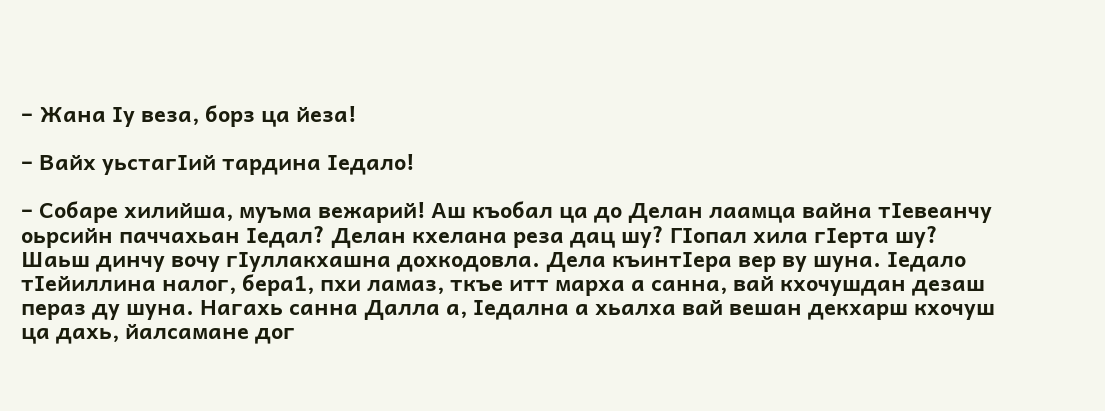– Жана Iу веза, борз ца йеза!

– Вайх уьстагIий тардина Iедало!

– Собаре хилийша, муъма вежарий! Аш къобал ца до Делан лаамца вайна тIевеанчу оьрсийн паччахьан Iедал? Делан кхелана реза дац шу? ГIопал хила гIерта шу? Шаьш динчу вочу гIуллакхашна дохкодовла. Дела къинтIера вер ву шуна. Iедало тIейиллина налог, бера1, пхи ламаз, ткъе итт марха а санна, вай кхочушдан дезаш пераз ду шуна. Нагахь санна Далла а, Iедална а хьалха вай вешан декхарш кхочуш ца дахь, йалсамане дог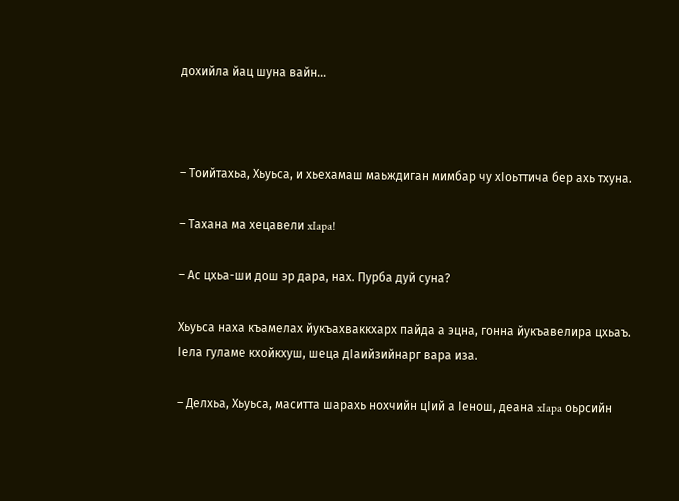дохийла йац шуна вайн…



– Тоийтахьа, Хьуьса, и хьехамаш маьждиган мимбар чу хIоьттича бер ахь тхуна.

– Тахана ма хецавели xIapa!

– Ас цхьа-ши дош эр дара, нах. Пурба дуй суна?

Хьуьса наха къамелах йукъахваккхарх пайда а эцна, гонна йукъавелира цхьаъ. Iела гуламе кхойкхуш, шеца дIаийзийнарг вара иза.

– Делхьа, Хьуьса, маситта шарахь нохчийн цIий а Iенош, деана xIapa оьрсийн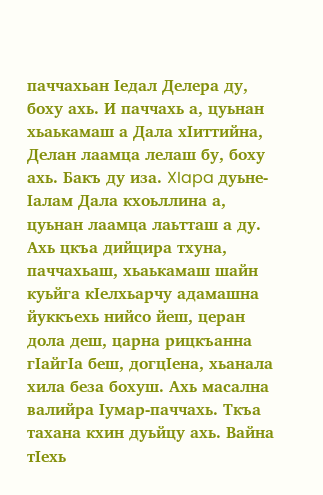паччахьан Iедал Делера ду, боху ахь. И паччахь а, цуьнан хьаькамаш а Дала хIиттийна, Делан лаамца лелаш бу, боху ахь. Бакъ ду иза. XIapa дуьне-Iалам Дала кхоьллина а, цуьнан лаамца лаьтташ а ду. Ахь цкъа дийцира тхуна, паччахьаш, хьаькамаш шайн куьйга кIелхьарчу адамашна йуккъехь нийсо йеш, церан дола деш, царна рицкъанна гIайгIа беш, догцIена, хьанала хила беза бохуш. Ахь масална валийра Iумар-паччахь. Ткъа тахана кхин дуьйцу ахь. Вайна тIехь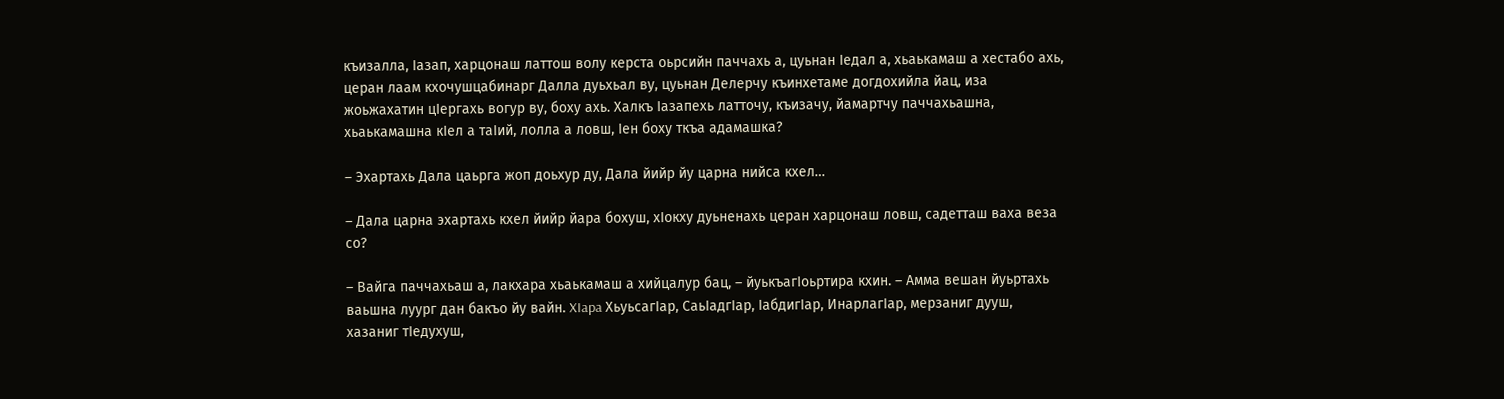къизалла, Iазап, харцонаш латтош волу керста оьрсийн паччахь а, цуьнан Iедал а, хьаькамаш а хестабо ахь, церан лаам кхочушцабинарг Далла дуьхьал ву, цуьнан Делерчу къинхетаме догдохийла йац, иза жоьжахатин цIергахь вогур ву, боху ахь. Халкъ Iазапехь латточу, къизачу, йамартчу паччахьашна, хьаькамашна кIел а таIий, лолла а ловш, Iен боху ткъа адамашка?

– Эхартахь Дала цаьрга жоп доьхур ду, Дала йийр йу царна нийса кхел…

– Дала царна эхартахь кхел йийр йара бохуш, хIокху дуьненахь церан харцонаш ловш, садетташ ваха веза со?

– Вайга паччахьаш а, лакхара хьаькамаш а хийцалур бац, – йуькъагIоьртира кхин. – Амма вешан йуьртахь ваьшна луург дан бакъо йу вайн. XIapa ХьуьсагIар, СаьIадгIар, IабдигIар, ИнарлагIар, мерзаниг дууш, хазаниг тIедухуш,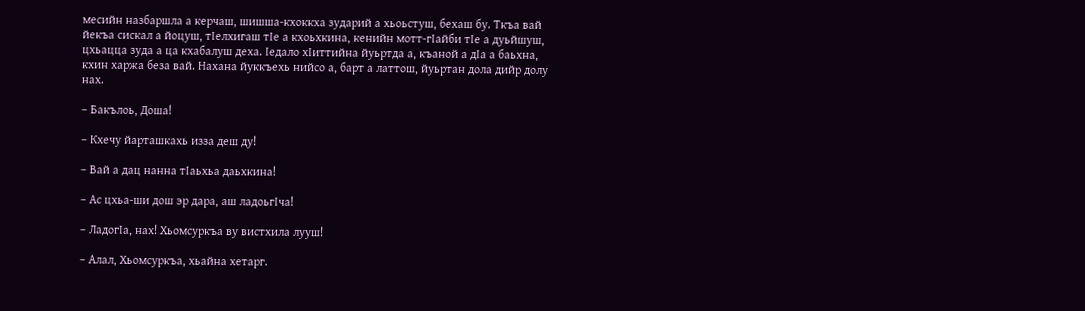месийн назбаршла а керчаш, шишша-кхоккха зударий а хьоьстуш, бехаш бу. Ткъа вай йекъа сискал а йоцуш, тIелхигаш тIе а кхоьхкина, кенийн мотт-гIайби тIе а дуьйшуш, цхьацца зуда а ца кхабалуш деха. Iедало хIиттийна йуьртда а, къаной а дIа а баьхна, кхин харжа беза вай. Нахана йуккъехь нийсо а, барт а латтош, йуьртан дола дийр долу нах.

– Бакълоь, Доша!

– Кхечу йарташкахь изза деш ду!

– Вай а дац нанна тIаьхьа даьхкина!

– Ас цхьа-ши дош эр дара, аш ладоьгIча!

– ЛадогIа, нах! Хьомсуркъа ву вистхила лууш!

– Алал, Хьомсуркъа, хьайна хетарг.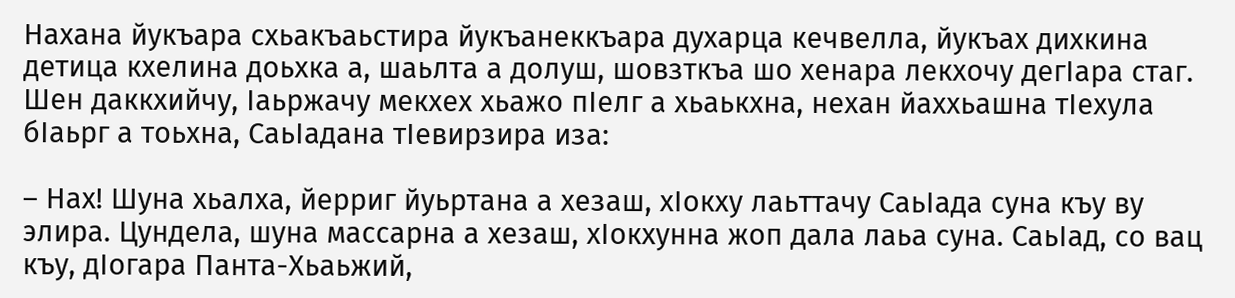Нахана йукъара схьакъаьстира йукъанеккъара духарца кечвелла, йукъах дихкина детица кхелина доьхка а, шаьлта а долуш, шовзткъа шо хенара лекхочу дегIара стаг. Шен даккхийчу, Iаьржачу мекхех хьажо пIелг а хьаькхна, нехан йаххьашна тIехула бIаьрг а тоьхна, СаьIадана тIевирзира иза:

– Нах! Шуна хьалха, йерриг йуьртана а хезаш, хIокху лаьттачу СаьIада суна къу ву элира. Цундела, шуна массарна а хезаш, хIокхунна жоп дала лаьа суна. СаьIад, со вац къу, дIогара Панта-Хьаьжий,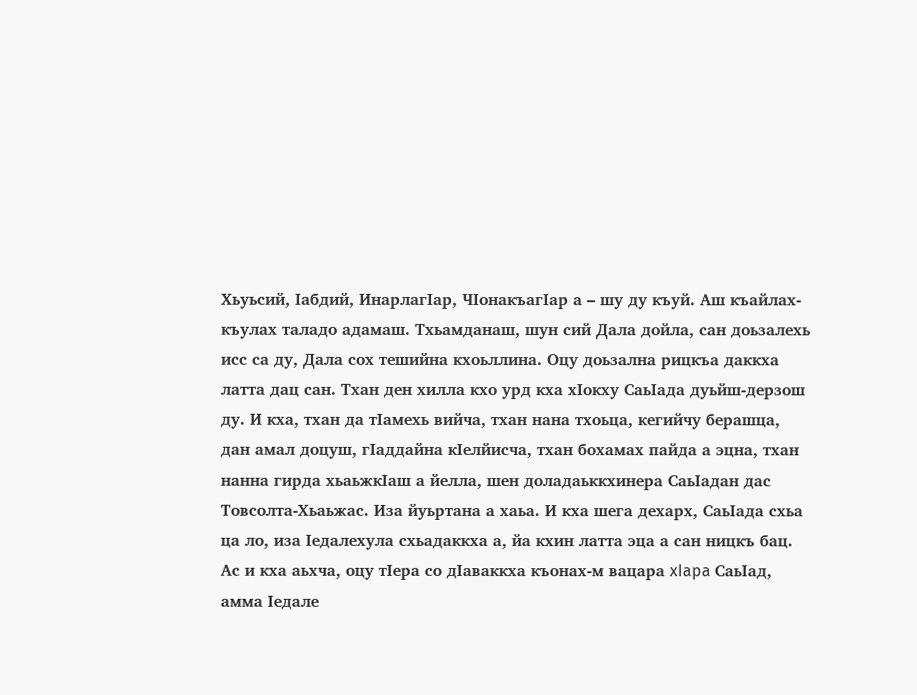Хьуьсий, Iабдий, ИнарлагIар, ЧIонакъагIар а – шу ду къуй. Аш къайлах-къулах таладо адамаш. Тхьамданаш, шун сий Дала дойла, сан доьзалехь исс са ду, Дала сох тешийна кхоьллина. Оцу доьзална рицкъа даккха латта дац сан. Тхан ден хилла кхо урд кха хIокху СаьIада дуьйш-дерзош ду. И кха, тхан да тIамехь вийча, тхан нана тхоьца, кегийчу берашца, дан амал доцуш, гIаддайна кIелйисча, тхан бохамах пайда а эцна, тхан нанна гирда хьаьжкIаш а йелла, шен доладаьккхинера СаьIадан дас Товсолта-Хьаьжас. Иза йуьртана а хаьа. И кха шега дехарх, СаьIада схьа ца ло, иза Iедалехула схьадаккха а, йа кхин латта эца а сан ницкъ бац. Ас и кха аьхча, оцу тIера со дIаваккха къонах-м вацара xIapa СаьIад, амма Iедале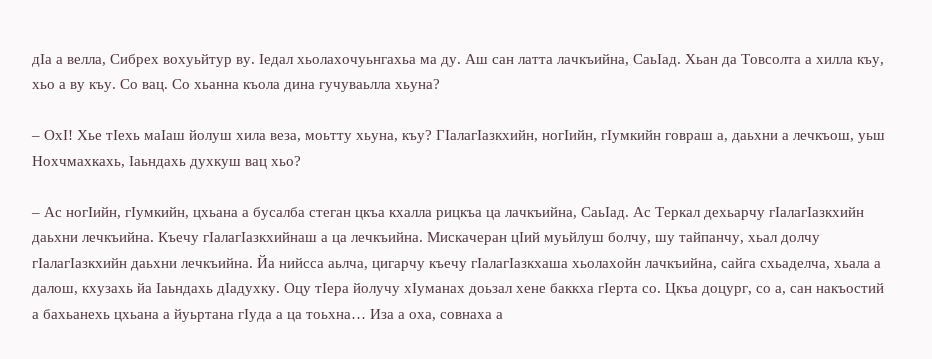дIа а велла, Сибрех вохуьйтур ву. Iедал хьолахочуьнгахьа ма ду. Аш сан латта лачкъийна, СаьIад. Хьан да Товсолта а хилла къу, хьо а ву къу. Со вац. Со хьанна къола дина гучуваьлла хьуна?

– ОхI! Хье тIехь маIаш йолуш хила веза, моьтту хьуна, къу? ГIалагIазкхийн, ногIийн, гIумкийн говраш а, даьхни а лечкъош, уьш Нохчмахкахь, Iаьндахь духкуш вац хьо?

– Ас ногIийн, гIумкийн, цхьана а бусалба стеган цкъа кхалла рицкъа ца лачкъийна, СаьIад. Ас Теркал дехьарчу гIалагIазкхийн даьхни лечкъийна. Къечу гIалагIазкхийнаш а ца лечкъийна. Мискачеран цIий муьйлуш болчу, шу тайпанчу, хьал долчу гIалагIазкхийн даьхни лечкъийна. Йа нийсса аьлча, цигарчу къечу гIалагIазкхаша хьолахойн лачкъийна, сайга схьаделча, хьала а далош, кхузахь йа Iаьндахь дIадухку. Оцу тIера йолучу хIуманах доьзал хене баккха гIерта со. Цкъа доцург, со а, сан накъостий а бахьанехь цхьана а йуьртана гIуда а ца тоьхна… Иза а оха, совнаха а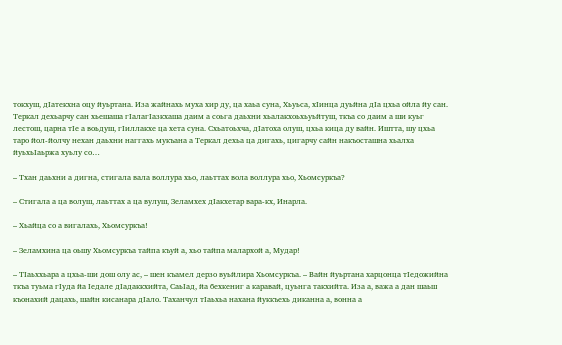токхуш, дIатекхна оцу йуьртана. Иза жайнахь муха хир ду, ца хаьа суна, Хьуьса, хIинца дуьйна дIa цхьа ойла йу сан. Теркал дехьарчу сан хьешаша гIалагIазкхаша даим а соьга даьхни хьалакхоьхьуьйтуш, ткъа со даим а ши куьг лестош, царна тIе а воьдуш, гIиллакхе ца хета суна. Схьатоьхча, дIатоха олуш, цхьа кица ду вайн. Иштта, шу цхьа таро йол-йолчу нехан даьхни наггахь мукъана а Теркал дехьа ца дигахь, цигарчу сайн накъосташна хьалха йуьхьIаьржа хуьлу со…

– Тхан даьхни а дигна, стигала вала воллура хьо, лаьттах вола воллура хьо, Хьомсуркъа?

– Стигала а ца волуш, лаьттах а ца вулуш, Зеламхех дIакхетар вара-кх, Инарла.

– Хьайца со а вигалахь, Хьомсуркъа!

– Зеламхина ца оьшу Хьомсуркъа тайпа къуй а, хьо тайпа малархой а, Мудар!

– ТIаьххьара а цхьа-ши дош олу ас, – шен къамел дерзо вуьйлира Хьомсуркъа. – Вайн йуьртана харцонца тIедожийна ткъа туьма гIуда йа Iедале дIадаккхийта, СаьIад, йа бехкениг а каравай, цуьнга такхийта. Иза а, важа а дан шаьш къонахий дацахь, шайн кисанара дIало. Таханчул тIаьхьа нахана йуккъехь диканна а, вонна а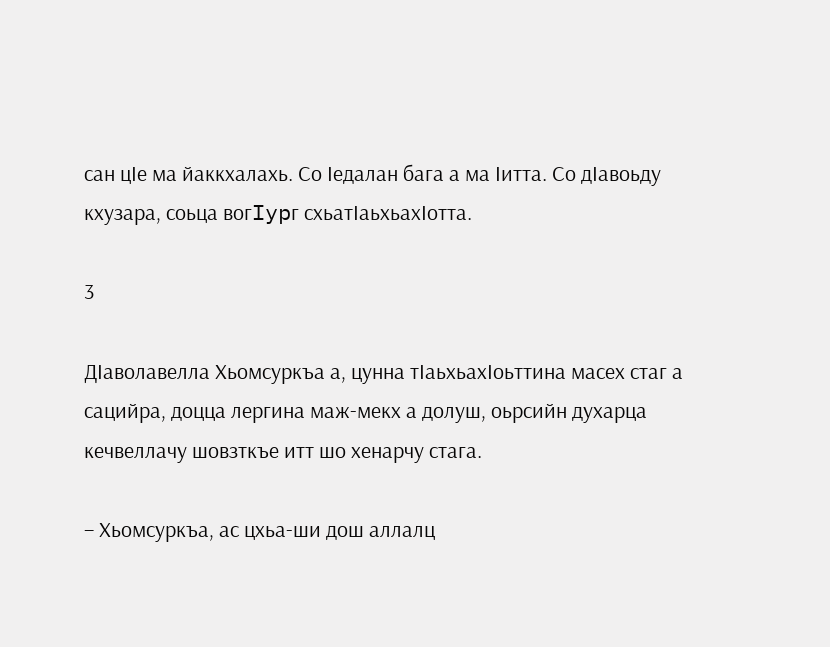сан цIе ма йаккхалахь. Со Iедалан бага а ма Iитта. Со дIавоьду кхузара, соьца вoгIypг схьатIаьхьахIотта.

3

ДIаволавелла Хьомсуркъа а, цунна тIаьхьахIоьттина масех стаг а сацийра, доцца лергина маж-мекх а долуш, оьрсийн духарца кечвеллачу шовзткъе итт шо хенарчу стага.

– Хьомсуркъа, ас цхьа-ши дош аллалц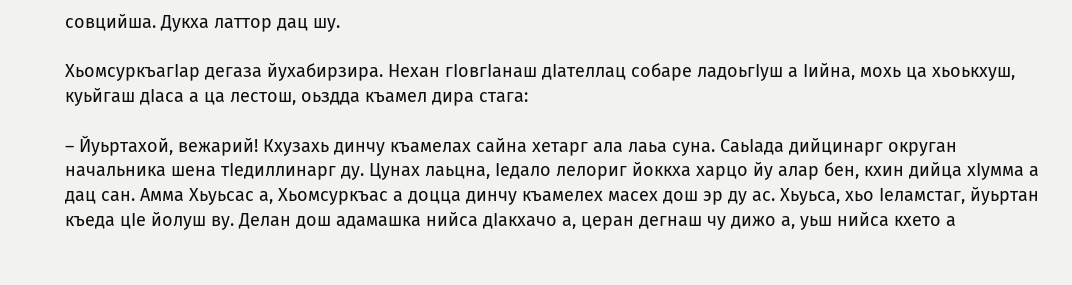совцийша. Дукха латтор дац шу.

ХьомсуркъагIар дегаза йухабирзира. Нехан гIовгIанаш дIателлац собаре ладоьгIуш а Iийна, мохь ца хьоькхуш, куьйгаш дIаса а ца лестош, оьздда къамел дира стага:

– Йуьртахой, вежарий! Кхузахь динчу къамелах сайна хетарг ала лаьа суна. СаьIада дийцинарг округан начальника шена тIедиллинарг ду. Цунах лаьцна, Iедало лелориг йоккха харцо йу алар бен, кхин дийца хIyммa а дац сан. Амма Хьуьсас а, Хьомсуркъас а доцца динчу къамелех масех дош эр ду ас. Хьуьса, хьо Iеламстаг, йуьртан къеда цIе йолуш ву. Делан дош адамашка нийса дIакхачо а, церан дегнаш чу дижо а, уьш нийса кхето а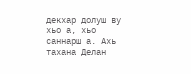декхар долуш ву хьо а, хьо саннарш а. Ахь тахана Делан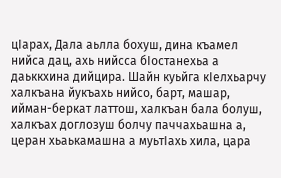цIарах, Дала аьлла бохуш, дина къамел нийса дац, ахь нийсса бIостанехьа а даьккхина дийцира. Шайн куьйга кIелхьарчу халкъана йукъахь нийсо, барт, машар, ийман-беркат латтош, халкъан бала болуш, халкъах доглозуш болчу паччахьашна а, церан хьаькамашна а муьтIахь хила, цара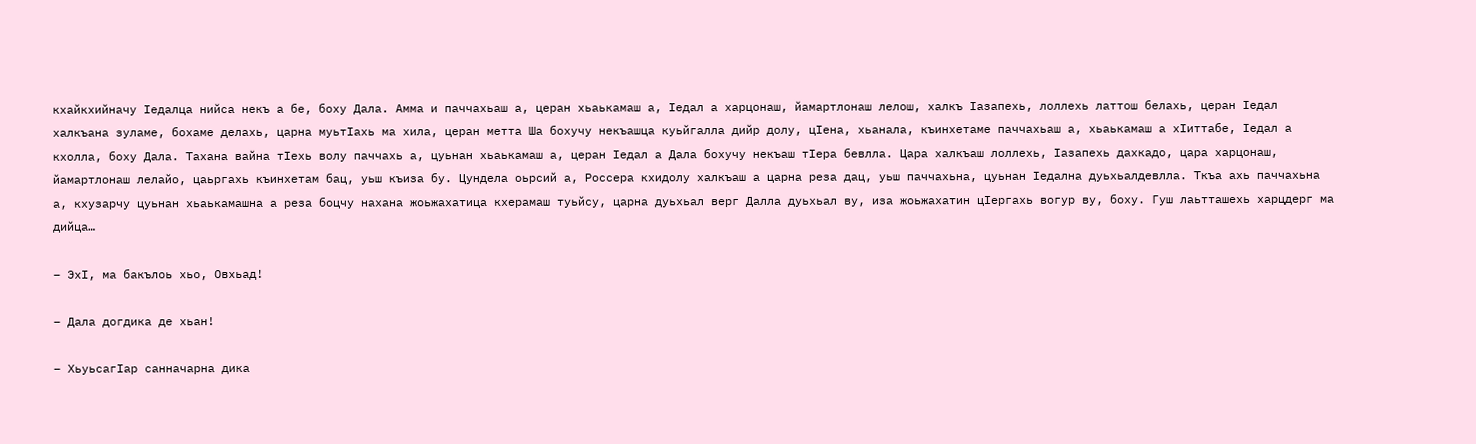кхайкхийначу Iедалца нийса некъ а бе, боху Дала. Амма и паччахьаш а, церан хьаькамаш а, Iедал а харцонаш, йамартлонаш лелош, халкъ Iазапехь, лоллехь латтош белахь, церан Iедал халкъана зуламе, бохаме делахь, царна муьтIахь ма хила, церан метта Ша бохучу некъашца куьйгалла дийр долу, цIена, хьанала, къинхетаме паччахьаш а, хьаькамаш а хIиттабе, Iедал а кхолла, боху Дала. Тахана вайна тIехь волу паччахь а, цуьнан хьаькамаш а, церан Iедал а Дала бохучу некъаш тIера бевлла. Цара халкъаш лоллехь, Iазапехь дахкадо, цара харцонаш, йамартлонаш лелайо, цаьргахь къинхетам бац, уьш къиза бу. Цундела оьрсий а, Россера кхидолу халкъаш а царна реза дац, уьш паччахьна, цуьнан Iедална дуьхьалдевлла. Ткъа ахь паччахьна а, кхузарчу цуьнан хьаькамашна а реза боцчу нахана жоьжахатица кхерамаш туьйсу, царна дуьхьал верг Далла дуьхьал ву, иза жоьжахатин цIергахь вогур ву, боху. Гуш лаьтташехь харцдерг ма дийца…

– ЭхI, ма бакълоь хьо, Овхьад!

– Дала догдика де хьан!

– ХьуьсагIар санначарна дика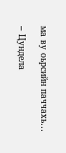ма ву оьрсийн паччахь…

– Цундела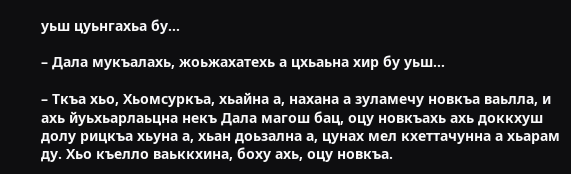уьш цуьнгахьа бу…

– Дала мукъалахь, жоьжахатехь а цхьаьна хир бу уьш…

– Ткъа хьо, Хьомсуркъа, хьайна а, нахана а зуламечу новкъа ваьлла, и ахь йуьхьарлаьцна некъ Дала магош бац, оцу новкъахь ахь доккхуш долу рицкъа хьуна а, хьан доьзална а, цунах мел кхеттачунна а хьарам ду. Хьо къелло ваьккхина, боху ахь, оцу новкъа.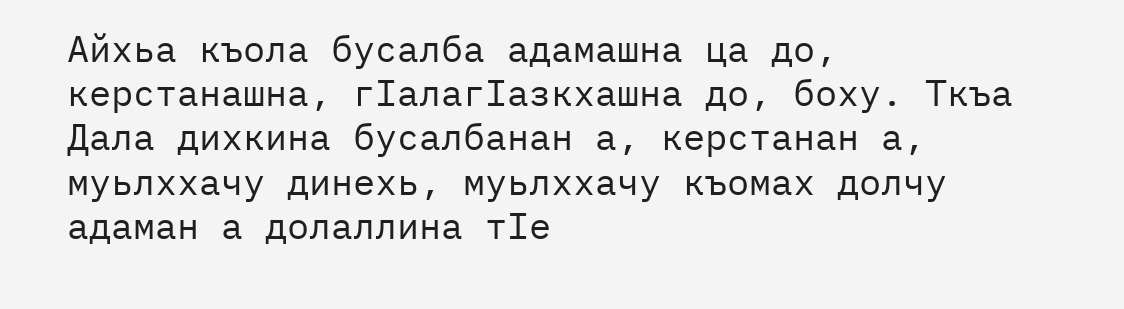Айхьа къола бусалба адамашна ца до, керстанашна, гIалагIазкхашна до, боху. Ткъа Дала дихкина бусалбанан а, керстанан а, муьлххачу динехь, муьлххачу къомах долчу адаман а долаллина тIе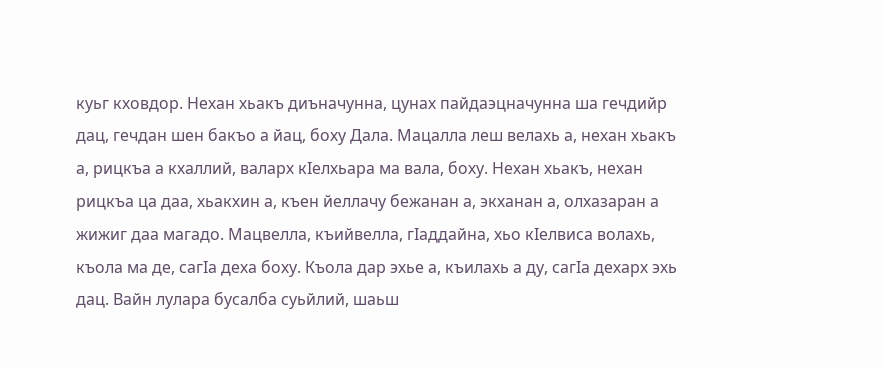куьг кховдор. Нехан хьакъ диъначунна, цунах пайдаэцначунна ша гечдийр дац, гечдан шен бакъо а йац, боху Дала. Мацалла леш велахь а, нехан хьакъ а, рицкъа а кхаллий, валарх кIелхьара ма вала, боху. Нехан хьакъ, нехан рицкъа ца даа, хьакхин а, къен йеллачу бежанан а, экханан а, олхазаран а жижиг даа магадо. Мацвелла, къийвелла, гIаддайна, хьо кIелвиса волахь, къола ма де, сагIа деха боху. Къола дар эхье а, къилахь а ду, сагIа дехарх эхь дац. Вайн лулара бусалба суьйлий, шаьш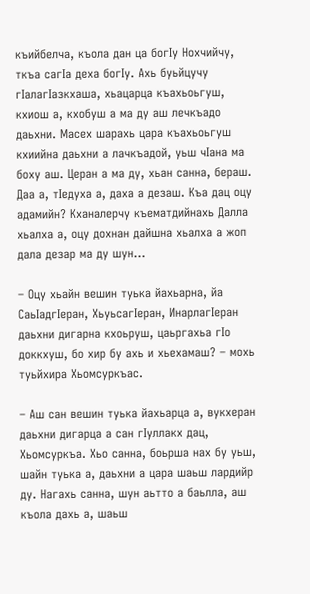къийбелча, къола дан ца богIу Нохчийчу, ткъа caгIa деха богIу. Ахь буьйцучу гIалагIазкхаша, хьацарца къахьоьгуш, кхиош а, кхобуш а ма ду аш лечкъадо даьхни. Масех шарахь цара къахьоьгуш кхиийна даьхни а лачкъадой, уьш чIана ма боху аш. Церан а ма ду, хьан санна, бераш. Даа а, тIедуха а, даха а дезаш. Къа дац оцу адамийн? Кханалерчу къематдийнахь Далла хьалха а, оцу дохнан дайшна хьалха а жоп дала дезар ма ду шун…

– Оцу хьайн вешин туька йахьарна, йа СаьIадгIеран, ХьуьсагIеран, ИнарлагIеран даьхни дигарна кхоьруш, цаьргахьа гIo доккхуш, бо хир бу ахь и хьехамаш? – мохь туьйхира Хьомсуркъас.

– Аш сан вешин туька йахьарца а, вукхеран даьхни дигарца а сан гIуллакх дац, Хьомсуркъа. Хьо санна, боьрша нах бу уьш, шайн туька а, даьхни а цара шаьш лардийр ду. Нагахь санна, шун аьтто а баьлла, аш къола дахь а, шаьш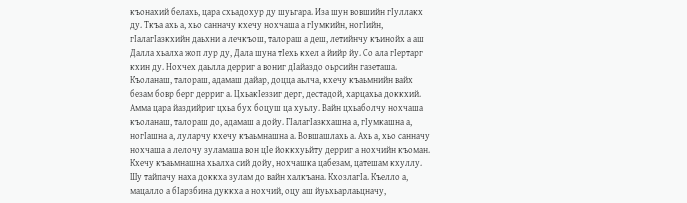къонахий белахь, цара схьадохур ду шуьгара. Иза шун вовшийн гIуллакх ду. Ткъа ахь а, хьо санначу кхечу нохчаша а гIумкийн, ногIийн, гIалагIазкхийн даьхни а лечкъош, талораш а деш, летийнчу къинойх а аш Далла хьалха жоп лур ду, Дала шуна тIехь кхел а йийр йу. Со ала гIертарг кхин ду. Нохчех даьлла дерриг а вониг дIайаздо оьрсийн газеташа. Къоланаш, талораш, адамаш дайар, доцца аьлча, кхечу къаьмнийн вайх безам бовр берг дерриг а. ЦхьакIеззиг дерг, дестадой, харцахьа доккхий. Амма цара йаздийриг цхьа бух боцуш ца хуьлу. Вайн цхьаболчу нохчаша къоланаш, талораш до, адамаш а дойу. ГIалагIазкхашна а, гIумкашна а, ногIашна а, луларчу кхечу къаьмнашна а. Вовшашлахь а. Ахь а, хьо санначу нохчаша а лелочу зуламаша вон цIе йоккхуьйту дерриг а нохчийн къоман. Кхечу къаьмнашна хьалха сий дойу, нохчашка цабезам, цатешам кхуллу. Шу тайпачу наха доккха зулам до вайн халкъана. КхозлагIа. Къелло а, мацалло а бIарзбина дуккха а нохчий, оцу аш йуьхьарлаьцначу,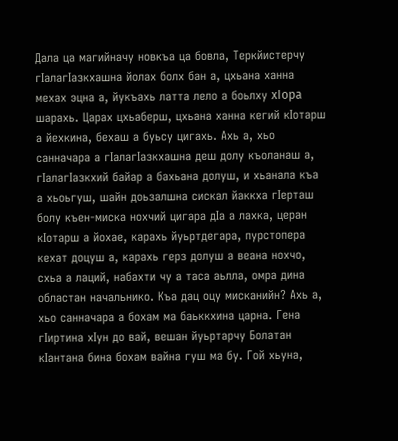Дала ца магийначу новкъа ца бовла, Теркйистерчу гIалагIазкхашна йолах болх бан а, цхьана ханна мехах эцна а, йукъахь латта лело а боьлху xIopa шарахь. Царах цхьаберш, цхьана ханна кегий кIотарш а йехкина, бехаш а буьсу цигахь. Ахь а, хьо санначара а гIалагIазкхашна деш долу къоланаш а, гIалагIазкхий байар а бахьана долуш, и хьанала къа а хьоьгуш, шайн доьзалшна сискал йаккха гIерташ болу къен-миска нохчий цигара дIа а лахка, церан кIотарш а йохае, карахь йуьртдегара, пурстопера кехат доцуш а, карахь герз долуш а веана нохчо, схьа а лаций, набахти чу а таса аьлла, омра дина областан начальнико. Къа дац оцу мисканийн? Ахь а, хьо санначара а бохам ма баьккхина царна. Гена гIиртина хIун до вай, вешан йуьртарчу Болатан кIантана бина бохам вайна гуш ма бу. Гой хьуна,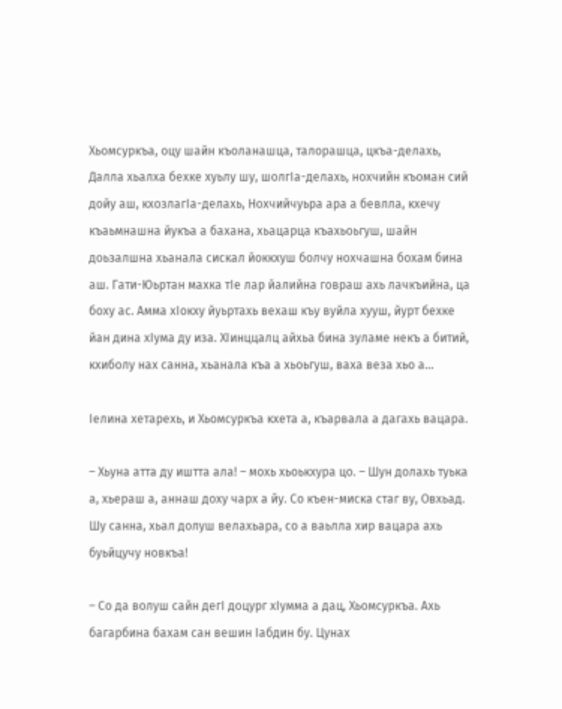Хьомсуркъа, оцу шайн къоланашца, талорашца, цкъа-делахь, Далла хьалха бехке хуьлу шу, шолгIа-делахь, нохчийн къоман сий дойу аш, кхозлагIа-делахь, Нохчийчуьра ара а бевлла, кхечу къаьмнашна йукъа а бахана, хьацарца къахьоьгуш, шайн доьзалшна хьанала сискал йоккхуш болчу нохчашна бохам бина аш. Гати-Юьртан махка тIе лар йалийна говраш axь лачкъийна, ца боху ас. Амма хIокху йуьртахь вехаш къу вуйла хууш, йурт бехке йан дина хIума ду иза. ХIинццалц айхьа бина зуламе некъ а битий, кхиболу нах санна, хьанала къа а хьоьгуш, ваха веза хьо а…

Iелина хетарехь, и Хьомсуркъа кхета а, къарвала а дагахь вацара.

– Хьуна атта ду иштта ала! – мохь хьоькхура цо. – Шун долахь туька а, хьераш а, аннаш доху чарх а йу. Со къен-миска стаг ву, Овхьад. Шу санна, хьал долуш велахьара, со а ваьлла хир вацара ахь буьйцучу новкъа!

– Со да волуш сайн дегI доцург хIумма а дац, Хьомсуркъа. Ахь багарбина бахам сан вешин Iабдин бу. Цунах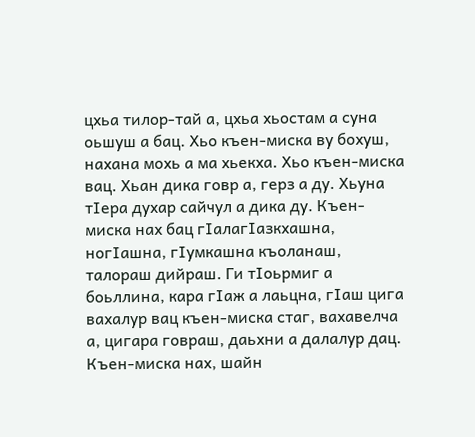цхьа тилор-тай а, цхьа хьостам а суна оьшуш а бац. Хьо къен-миска ву бохуш, нахана мохь а ма хьекха. Хьо къен-миска вац. Хьан дика гoвp а, герз а ду. Хьуна тIера духар сайчул а дика ду. Къен-миска нах бац гIалагIазкхашна, ногIашна, гIумкашна къоланаш, талораш дийраш. Ги тIоьрмиг а боьллина, кара гIаж а лаьцна, гIаш цига вахалур вац къен-миска стаг, вахавелча а, цигара говраш, даьхни а далалур дац. Къен-миска нах, шайн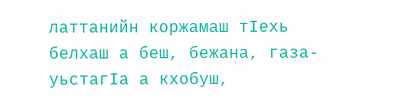латтанийн коржамаш тIехь белхаш а беш, бежана, газа-уьстагIа а кхобуш,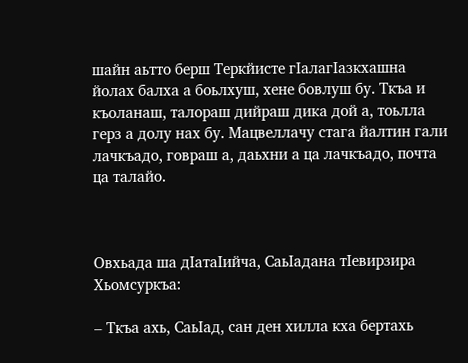шайн аьтто берш Теркйисте гIалагIазкхашна йолах балха а боьлхуш, хене бовлуш бу. Ткъа и къоланаш, талораш дийраш дика дой а, тоьлла герз а долу нах бу. Мацвеллачу стага йалтин гали лачкъадо, говраш а, даьхни а ца лачкъадо, почта ца талайо.



Овхьада ша дIатаIийча, СаьIадана тIевирзира Хьомсуркъа:

– Ткъа ахь, СаьIад, сан ден хилла кха бертахь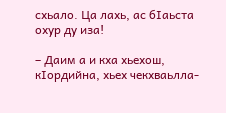схьало. Ца лахь, ас бIаьста охур ду иза!

– Даим а и кха хьехош, кIордийна, хьех чекхваьлла-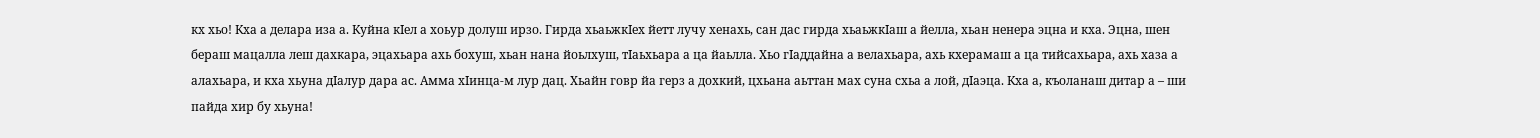кх хьо! Кха а делара иза а. Куйна кIел а хоьур долуш ирзо. Гирда хьаьжкIех йетт лучу хенахь, сан дас гирда хьаьжкIаш а йелла, хьан ненера эцна и кха. Эцна, шен бераш мацалла леш дахкара, эцахьара ахь бохуш, хьан нана йоьлхуш, тIаьхьара а ца йаьлла. Хьо гIаддайна а велахьара, ахь кхерамаш а ца тийсахьара, ахь хаза а алахьара, и кха хьуна дIалур дара ас. Амма хIинца-м лур дац. Хьайн говр йа герз а дохкий, цхьана аьттан мах суна схьа а лой, дIаэца. Кха а, къоланаш дитар а – ши пайда хир бу хьуна!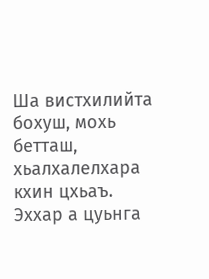Ша вистхилийта бохуш, мохь бетташ, хьалхалелхара кхин цхьаъ. Эххар а цуьнга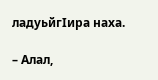ладуьйгIира наха.

– Алал,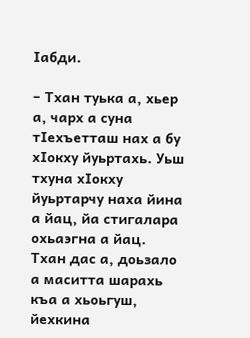Iабди.

– Тхан туька а, хьер а, чарх а суна тIехъетташ нах а бу хIокху йуьртахь. Уьш тхуна хIокху йуьртарчу наха йина а йац, йа стигалара охьаэгна а йац. Тхан дас а, доьзало а маситта шарахь къа а хьоьгуш, йехкина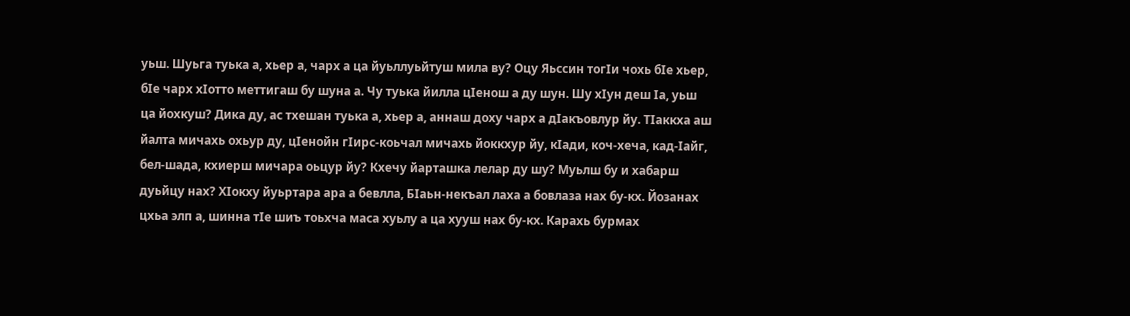уьш. Шуьга туька а, хьер а, чарх а ца йуьллуьйтуш мила ву? Оцу Яьссин тогIи чохь бIе хьер, бIе чарх хIотто меттигаш бу шуна а. Чу туька йилла цIенош а ду шун. Шу хIун деш Ia, уьш ца йохкуш? Дика ду, ас тхешан туька а, хьер а, аннаш доху чарх а дIакъовлур йу. ТIаккха аш йалта мичахь охьур ду, цIенойн гIирс-коьчал мичахь йоккхур йу, кIади, коч-хеча, кад-Iaйг, бел-шада, кхиерш мичара оьцур йу? Кхечу йарташка лелар ду шу? Муьлш бу и хабарш дуьйцу нах? ХIокху йуьртара ара а бевлла, БIаьн-некъал лаха а бовлаза нах бу-кх. Йозанах цхьа элп а, шинна тIе шиъ тоьхча маса хуьлу а ца хууш нах бу-кх. Карахь бурмах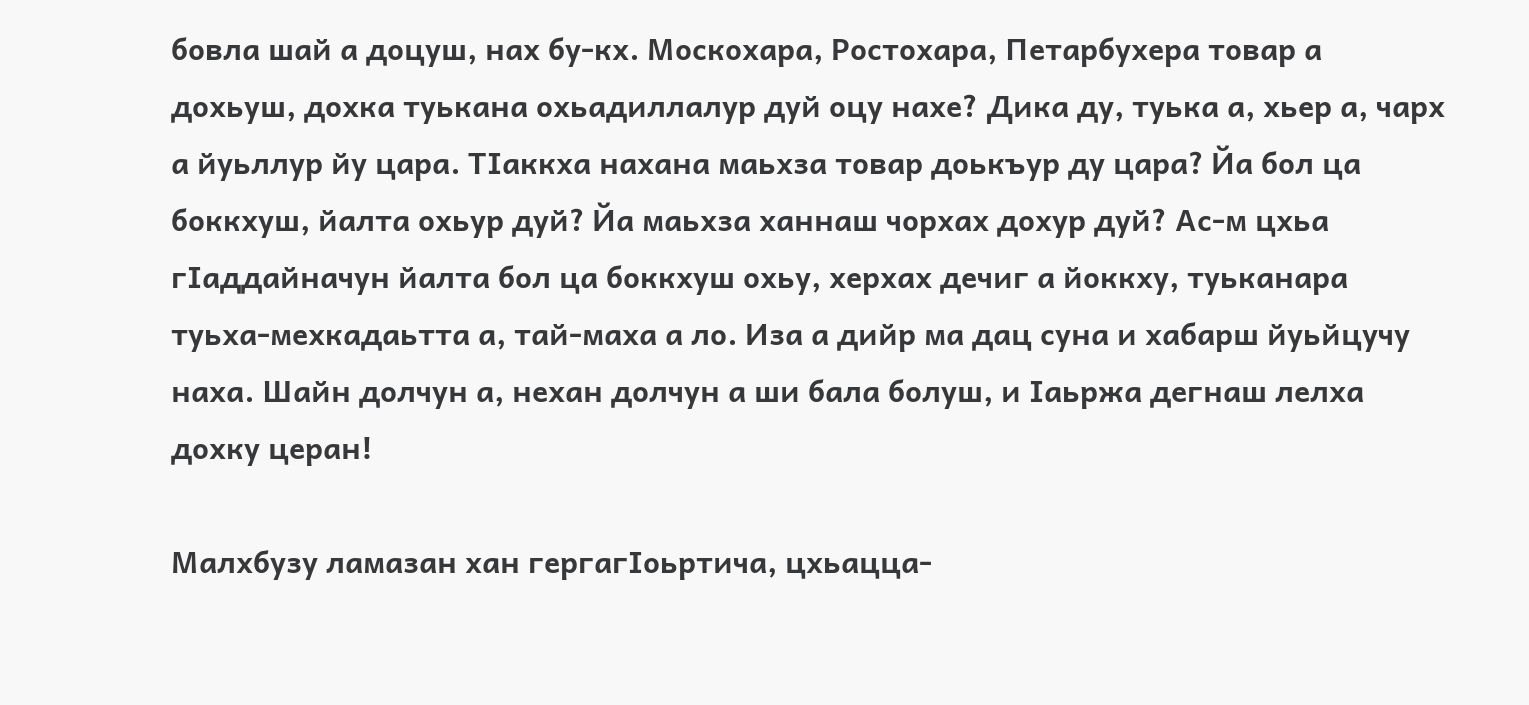бовла шай а доцуш, нах бу-кх. Москохара, Ростохара, Петарбухера товар а дохьуш, дохка туькана охьадиллалур дуй оцу нахе? Дика ду, туька а, хьер а, чарх а йуьллур йу цара. ТIаккха нахана маьхза товар доькъур ду цара? Йа бол ца боккхуш, йалта охьур дуй? Йа маьхза ханнаш чорхах дохур дуй? Ас-м цхьа гIаддайначун йалта бол ца боккхуш охьу, херхах дечиг а йоккху, туьканара туьха-мехкадаьтта а, тай-маха а ло. Иза а дийр ма дац суна и хабарш йуьйцучу наха. Шайн долчун а, нехан долчун а ши бала болуш, и Iаьржа дегнаш лелха дохку церан!

Малхбузу ламазан хан гергагIоьртича, цхьацца-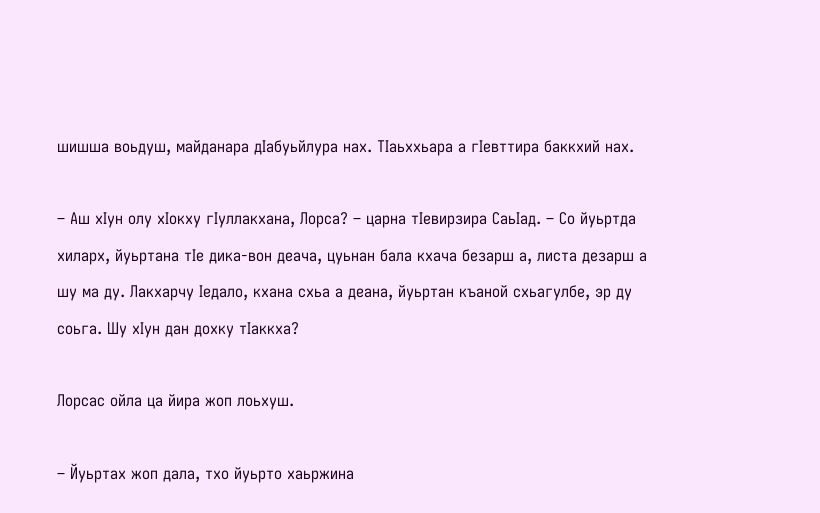шишша воьдуш, майданара дIабуьйлура нах. ТIаьххьара а гIевттира баккхий нах.

– Аш хIун олу хIокху гIуллакхана, Лорса? – царна тIевирзира СаьIад. – Со йуьртда хиларх, йуьртана тIе дика-вон деача, цуьнан бала кхача безарш а, листа дезарш а шу ма ду. Лакхарчу Iедало, кхана схьа а деана, йуьртан къаной схьагулбе, эр ду соьга. Шу хIун дан дохку тIаккха?

Лорсас ойла ца йира жоп лоьхуш.

– Йуьртах жоп дала, тхо йуьрто хаьржина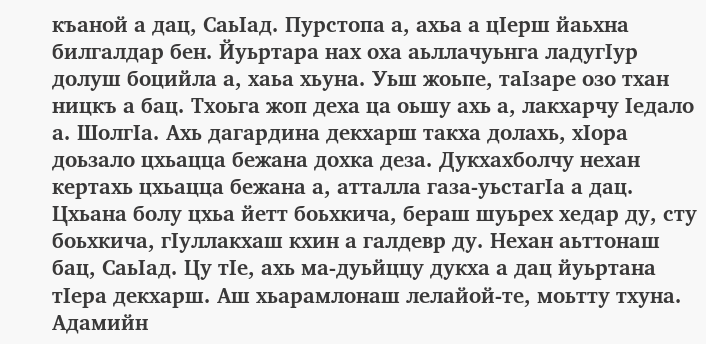къаной а дац, СаьIад. Пурстопа а, ахьа а цIерш йаьхна билгалдар бен. Йуьртара нах оха аьллачуьнга ладугIур долуш боцийла а, хаьа хьуна. Уьш жоьпе, таIзаре озо тхан ницкъ а бац. Тхоьга жоп деха ца оьшу ахь а, лакхарчу Iедало а. ШолгIа. Ахь дагардина декхарш такха долахь, хIора доьзало цхьацца бежана дохка деза. Дукхахболчу нехан кертахь цхьацца бежана а, атталла газа-уьстагIа а дац. Цхьана болу цхьа йетт боьхкича, бераш шуьрех хедар ду, сту боьхкича, гIуллакхаш кхин а галдевр ду. Нехан аьттонаш бац, СаьIад. Цу тIе, ахь ма-дуьйццу дукха а дац йуьртана тIера декхарш. Аш хьарамлонаш лелайой-те, моьтту тхуна. Адамийн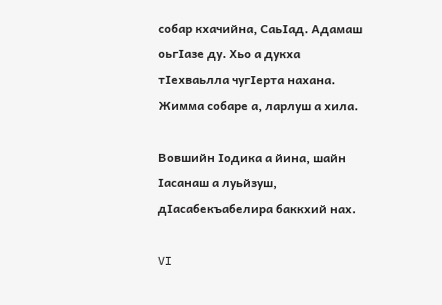собар кхачийна, СаьIад. Адамаш оьгIазе ду. Хьо а дукха тIехваьлла чугIерта нахана. Жимма собаре а, ларлуш а хила.

Вовшийн Iодика а йина, шайн Iасанаш а луьйзуш, дIасабекъабелира баккхий нах.

VI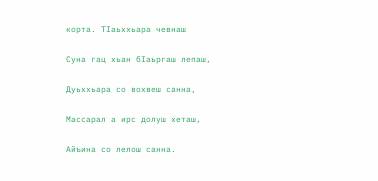корта. ТIаьххьара чевнаш

Суна гац хьан бIаьргаш лепаш,

Дуьххьара со вохвеш санна,

Массарал а ирс долуш хеташ,

Айъина со лелош санна.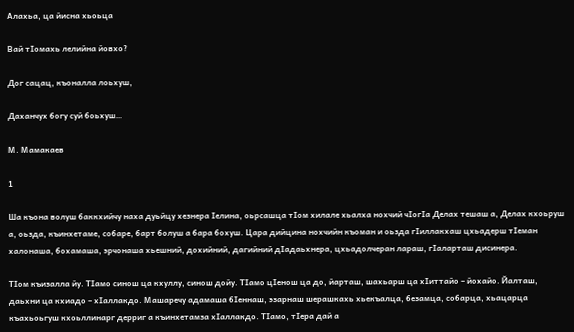Алахьа, ца йисна хьоьца

Вай тIомахь лелийна йовхо?

Дог сацац, къоналла лоьхуш,

Даханчух богу суй боьхуш…

М. Мамакаев

1

Ша къона волуш баккхийчу наха дуьйцу хезнера Iелина, оьрсашца тIом хилале хьалха нохчий чIогIа Делах тешаш а, Делах кхоьруш а, оьзда, къинхетаме, собаре, барт болуш а бара бохуш. Цара дийцина нохчийн къоман и оьзда гIиллакхаш цхьадерш тIеман халонаша, бохамаша, эрчонаша хьешний, дохийний, дагийний дIадаьхнера, цхьадолчеран лараш, гIаларташ дисинера.

ТIом къизалла йу. ТIамо синош ца кхуллу, синош дойу. ТIамо цIенош ца до, йарташ, шахьарш ца хIиттайо – йохайо. Йалташ, даьхни ца кхиадо – хIаллакдо. Машаречу адамаша бIеннаш, эзарнаш шерашкахь хьекъалца, безамца, собарца, хьацарца къахьоьгуш кхоьллинарг дерриг а къинхетамза хIаллакдо. ТIамо, тIера дай а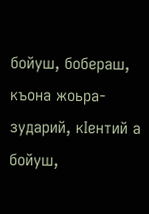бойуш, бобераш, къона жоьра-зударий, кIентий а бойуш,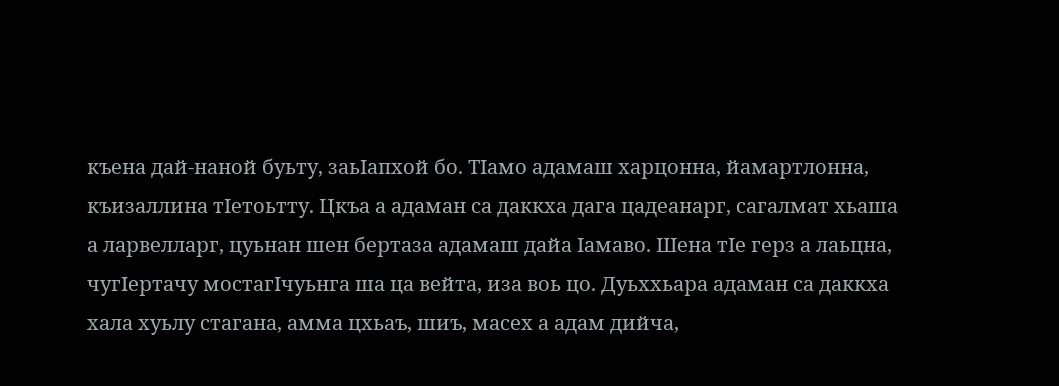къена дай-наной буьту, заьIапхой бо. ТIамо адамаш харцонна, йамартлонна, къизаллина тIетоьтту. Цкъа а адаман са даккха дага цадеанарг, сагалмат хьаша а ларвелларг, цуьнан шен бертаза адамаш дайа Iамаво. Шена тIе герз а лаьцна, чугIертачу мостагIчуьнга ша ца вейта, иза воь цо. Дуьххьара адаман са даккха хала хуьлу стагана, амма цхьаъ, шиъ, масех а адам дийча,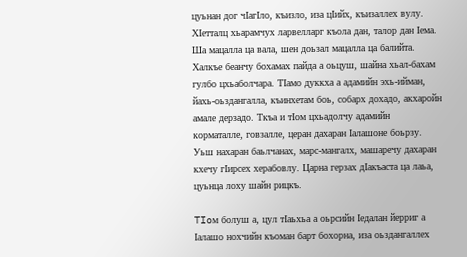цуьнан дог чIагIло, къизло, иза цIийх, къизаллех вулу. ХIетталц хьарамчух ларвелларг къола дан, талор дан Ieмa. Ша мацалла ца вала, шен доьзал мацалла ца балийта. Халкъе беанчу бохамах пайда а оьцуш, шайна хьал-бахам гулбо цхьаболчара. ТIамо дуккха а адамийн эхь-ийман, йахь-оьздангалла, къинхетам боь, собарх дохадо, акхаройн амале дерзадо. Ткъа и тIом цхьадолчу адамийн корматалле, говзалле, церан дахаран Iалашоне боьрзу. Уьш нахаран баьлчанах, марс-мангалх, машаречу дахаран кхечу гIирсех херабовлу. Царна герзах дIакъаста ца лаьа, цуьнца лоху шайн рицкъ.

TIoм болуш а, цул тIаьхьа а оьрсийн Iедалан йерриг а Iалашо нохчийн къоман барт бохорна, иза оьздангаллех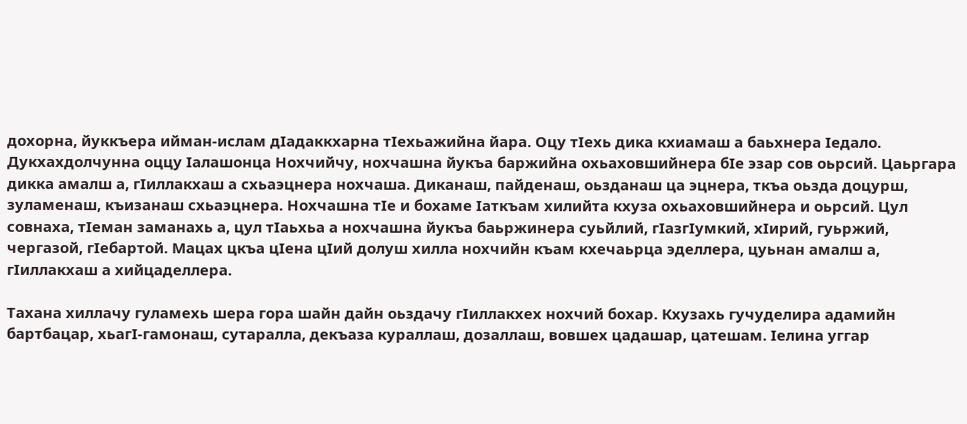дохорна, йуккъера ийман-ислам дIадаккхарна тIехьажийна йара. Оцу тIехь дика кхиамаш а баьхнера Iедало. Дукхахдолчунна оццу Iалашонца Нохчийчу, нохчашна йукъа баржийна охьаховшийнера бIе эзар сов оьрсий. Цаьргара дикка амалш а, гIиллакхаш а схьаэцнера нохчаша. Диканаш, пайденаш, оьзданаш ца эцнера, ткъа оьзда доцурш, зуламенаш, къизанаш схьаэцнера. Нохчашна тIе и бохаме Iаткъам хилийта кхуза охьаховшийнера и оьрсий. Цул совнаха, тIеман заманахь а, цул тIаьхьа а нохчашна йукъа баьржинера суьйлий, гIазгIумкий, хIирий, гуьржий, чергазой, гIебартой. Мацах цкъа цIена цIий долуш хилла нохчийн къам кхечаьрца эделлера, цуьнан амалш а, гIиллакхаш а хийцаделлера.

Тахана хиллачу гуламехь шера гора шайн дайн оьздачу гIиллакхех нохчий бохар. Кхузахь гучуделира адамийн бартбацар, хьагI-гамонаш, сутаралла, декъаза кураллаш, дозаллаш, вовшех цадашар, цатешам. Iелина уггар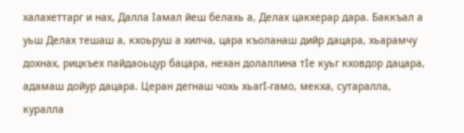халахеттарг и нах, Далла Iамал йеш белахь а, Делах цакхерар дара. Баккъал а уьш Делах тешаш а, кхоьруш а хилча, цара къоланаш дийр дацара, хьарамчу дохнах, рицкъех пайдаоьцур бацара, нехан долаллина тIе куьг кховдор дацара, адамаш дойур дацара. Церан дегнаш чохь хьагI-гамо, мекха, сутаралла, куралла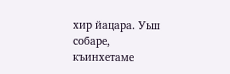хир йацара. Уьш собаре, къинхетаме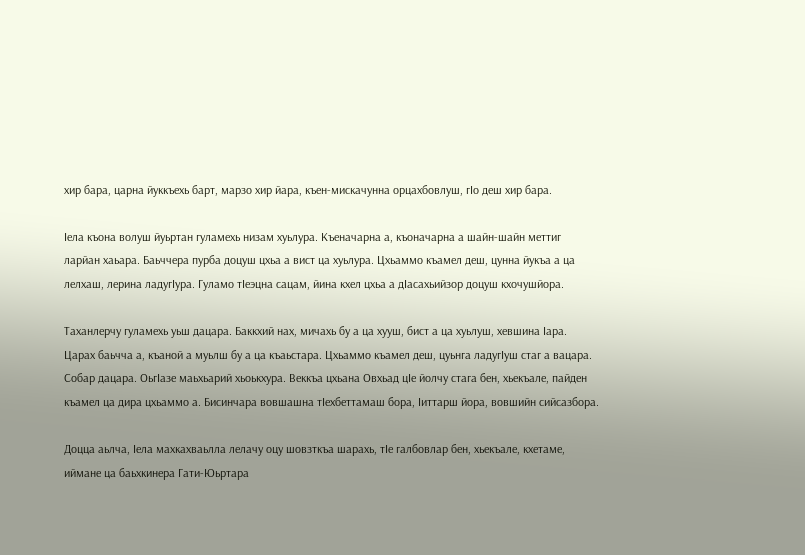хир бара, царна йуккъехь барт, марзо хир йара, къен-мискачунна орцахбовлуш, гIo деш хир бара.

Iела къона волуш йуьртан гуламехь низам хуьлура. Къеначарна а, къоначарна а шайн-шайн меттиг ларйан хаьара. Баьччера пурба доцуш цхьа а вист ца хуьлура. Цхьаммо къамел деш, цунна йукъа а ца лелхаш, лерина ладугIура. Гуламо тIеэцна сацам, йина кхел цхьа а дIасахьийзор доцуш кхочушйора.

Таханлерчу гуламехь уьш дацара. Баккхий нах, мичахь бу а ца хууш, бист а ца хуьлуш, хевшина Iара. Царах баьчча а, къаной а муьлш бу а ца къаьстара. Цхьаммо къамел деш, цуьнга ладугIуш стаг а вацара. Собар дацара. ОьгIазе маьхьарий хьоькхура. Веккъа цхьана Овхьад цIe йолчу стага бен, хьекъале, пайден къамел ца дира цхьаммо а. Бисинчара вовшашна тIехбеттамаш бора, Iиттарш йора, вовшийн сийсазбора.

Доцца аьлча, Iела махкахваьлла лелачу оцу шовзткъа шарахь, тIе галбовлар бен, хьекъале, кхетаме, иймане ца баьхкинера Гати-Юьртара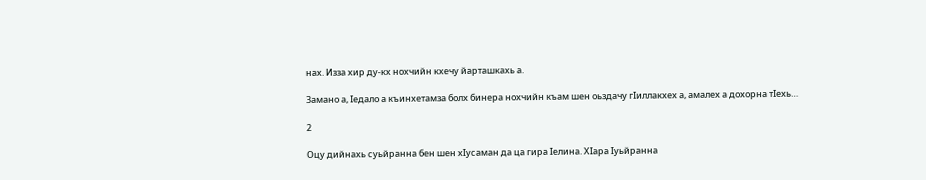нах. Изза хир ду-кх нохчийн кхечу йарташкахь а.

Замано а, Iедало а къинхетамза болх бинера нохчийн къам шен оьздачу гIиллакхех а, амалех а дохорна тIехь…

2

Оцу дийнахь суьйранна бен шен хIусаман да ца гира Iелина. ХIара Iуьйранна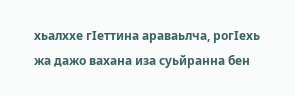хьалххе гIеттина араваьлча, рогIехь жа дажо вахана иза суьйранна бен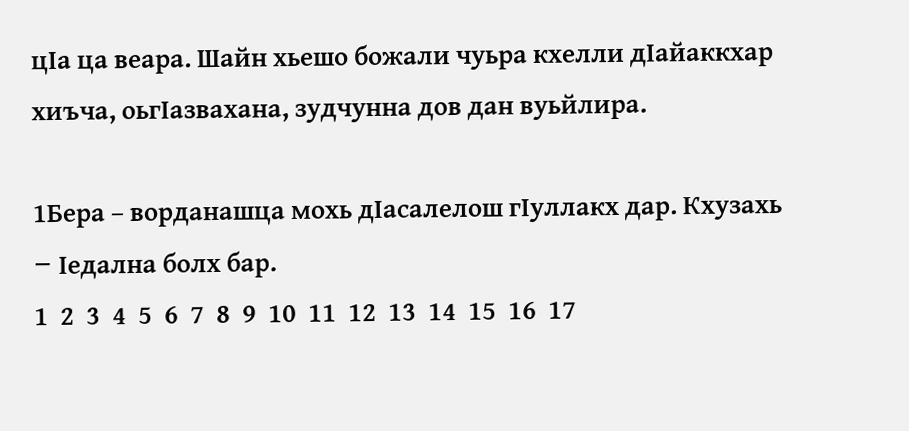цIа ца веара. Шайн хьешо божали чуьра кхелли дIайаккхар хиъча, оьгIазвахана, зудчунна дов дан вуьйлира.

1Бера – ворданашца мохь дIасалелош гIуллакх дар. Кхузахь – Iедална болх бар.
1  2  3  4  5  6  7  8  9  10  11  12  13  14  15  16  17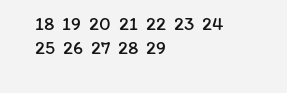18  19  20  21  22  23  24  25  26  27  28  29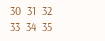30  31  32  33  34  35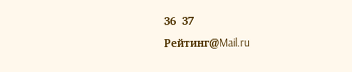36  37
Рейтинг@Mail.ru